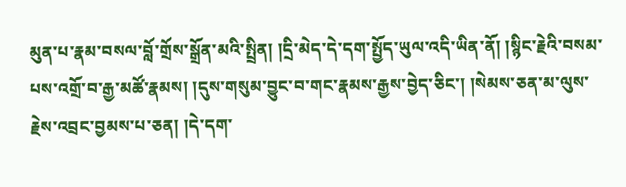མུན་པ་རྣམ་བསལ་བློ་གྲོས་སྒྲོན་མའི་སྤྲིན། །དྲི་མེད་དེ་དག་སྤྱོད་ཡུལ་འདི་ཡིན་ནོ། །སྙིང་རྗེའི་བསམ་པས་འགྲོ་བ་རྒྱ་མཚོ་རྣམས། །དུས་གསུམ་བྱུང་བ་གང་རྣམས་རྒྱས་བྱེད་ཅིང་། །སེམས་ཅན་མ་ལུས་རྗེས་འབྲང་བྱམས་པ་ཅན། །དེ་དག་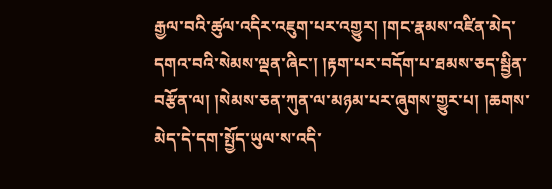རྒྱལ་བའི་ཚུལ་འདིར་འཇུག་པར་འགྱུར། །གང་རྣམས་འཛིན་མེད་དགའ་བའི་སེམས་ལྡན་ཞིང་། །རྟག་པར་བདོག་པ་ཐམས་ཅད་སྦྱིན་བརྩོན་ལ། །སེམས་ཅན་ཀུན་ལ་མཉམ་པར་ཞུགས་གྱུར་པ། །ཆགས་མེད་དེ་དག་སྤྱོད་ཡུལ་ས་འདི་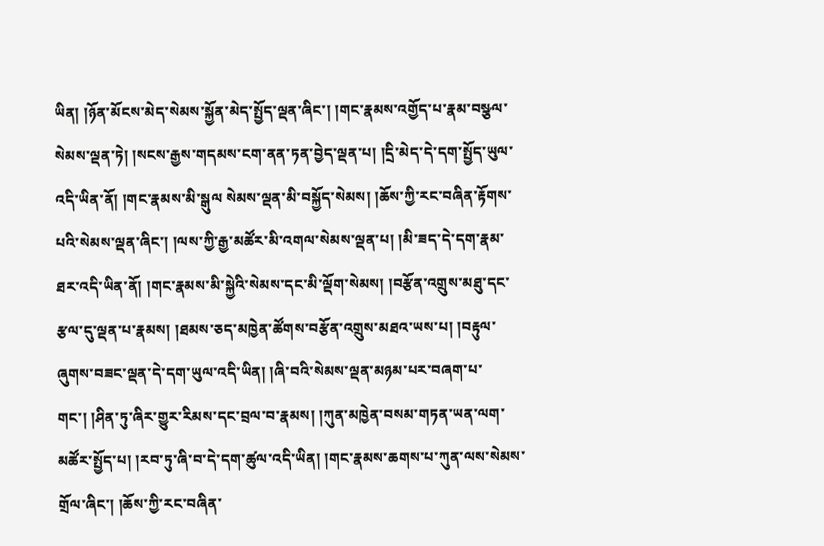ཡིན། །ཉོན་མོངས་མེད་སེམས་སྐྱོན་མེད་སྤྱོད་ལྡན་ཞིང་། །གང་རྣམས་འགྱོད་པ་རྣམ་བསྩལ་སེམས་ལྡན་ཏེ། །སངས་རྒྱས་གདམས་ངག་ནན་ཏན་བྱེད་ལྡན་པ། །དྲི་མེད་དེ་དག་སྤྱོད་ཡུལ་འདི་ཡིན་ནོ། །གང་རྣམས་མི་སྒུལ སེམས་ལྡན་མི་བསྐྱོད་སེམས། །ཆོས་ཀྱི་རང་བཞིན་རྟོགས་པའི་སེམས་ལྡན་ཞིང་། །ལས་ཀྱི་རྒྱ་མཚོར་མི་འགལ་སེམས་ལྡན་པ། །མི་ཟད་དེ་དག་རྣམ་ཐར་འདི་ཡིན་ནོ། །གང་རྣམས་མི་སྐྱེའི་སེམས་དང་མི་ལྡོག་སེམས། །བརྩོན་འགྲུས་མཐུ་དང་རྩལ་དུ་ལྡན་པ་རྣམས། །ཐམས་ཅད་མཁྱེན་ཚོགས་བརྩོན་འགྲུས་མཐའ་ཡས་པ། །བརྟུལ་ཞུགས་བཟང་ལྡན་དེ་དག་ཡུལ་འདི་ཡིན། །ཞི་བའི་སེམས་ལྡན་མཉམ་པར་བཞག་པ་གང་། །ཤིན་ཏུ་ཞིར་གྱུར་རིམས་དང་བྲལ་བ་རྣམས། །ཀུན་མཁྱེན་བསམ་གཏན་ཡན་ལག་མཚོར་སྤྱོད་པ། །རབ་ཏུ་ཞི་བ་དེ་དག་ཚུལ་འདི་ཡིན། །གང་རྣམས་ཆགས་པ་ཀུན་ལས་སེམས་གྲོལ་ཞིང་། །ཆོས་ཀྱི་རང་བཞིན་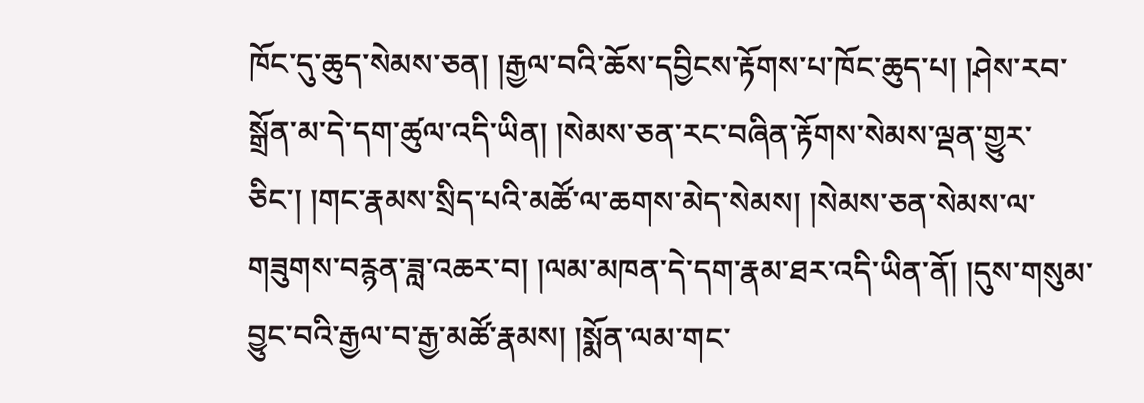ཁོང་དུ་ཆུད་སེམས་ཅན། །རྒྱལ་བའི་ཆོས་དབྱིངས་རྟོགས་པ་ཁོང་ཆུད་པ། །ཤེས་རབ་སྒྲོན་མ་དེ་དག་ཚུལ་འདི་ཡིན། །སེམས་ཅན་རང་བཞིན་རྟོགས་སེམས་ལྡན་གྱུར་ཅིང་། །གང་རྣམས་སྲིད་པའི་མཚོ་ལ་ཆགས་མེད་སེམས། །སེམས་ཅན་སེམས་ལ་གཟུགས་བརྙན་ཟླ་འཆར་བ། །ལམ་མཁན་དེ་དག་རྣམ་ཐར་འདི་ཡིན་ནོ། །དུས་གསུམ་བྱུང་བའི་རྒྱལ་བ་རྒྱ་མཚོ་རྣམས། །སྨོན་ལམ་གང་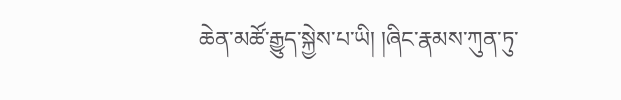ཆེན་མཚོ་རྒྱུད་སྐྱེས་པ་ཡི། །ཞིང་རྣམས་ཀུན་ཏུ་